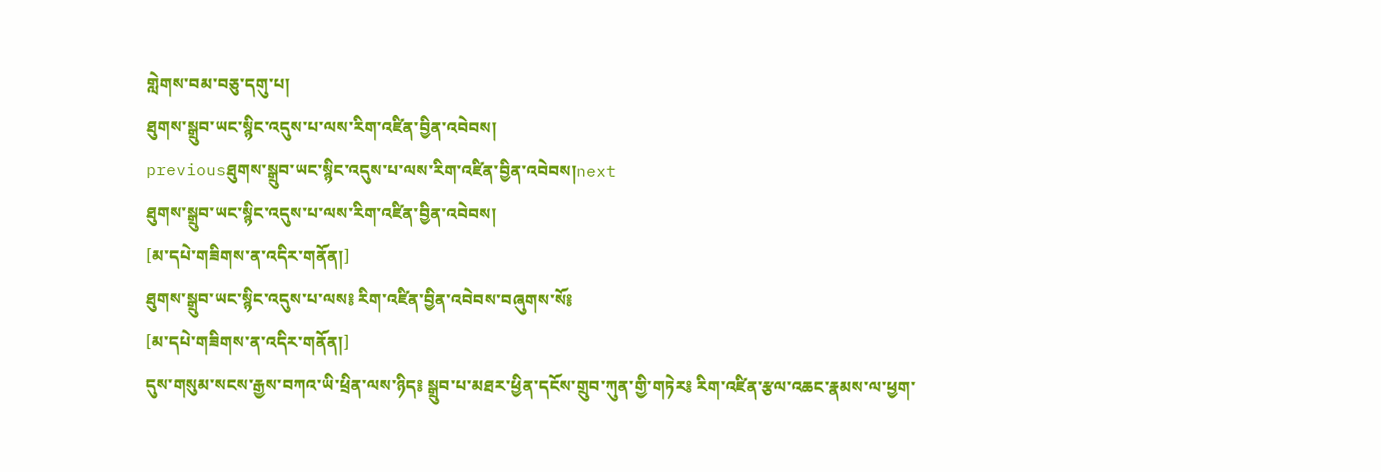གླེགས་བམ་བཅུ་དགུ་པ།
ཐུགས་སྒྲུབ་ཡང་སྙིང་འདུས་པ་ལས་རིག་འཛིན་བྱིན་འབེབས།
previousཐུགས་སྒྲུབ་ཡང་སྙིང་འདུས་པ་ལས་རིག་འཛིན་བྱིན་འབེབས།next
ཐུགས་སྒྲུབ་ཡང་སྙིང་འདུས་པ་ལས་རིག་འཛིན་བྱིན་འབེབས།
[མ་དཔེ་གཟིགས་ན་འདིར་གནོན།]
ཐུགས་སྒྲུབ་ཡང་སྙིང་འདུས་པ་ལས༔ རིག་འཛིན་བྱིན་འབེབས་བཞུགས་སོ༔
[མ་དཔེ་གཟིགས་ན་འདིར་གནོན།]
དུས་གསུམ་སངས་རྒྱས་བཀའ་ཡི་ཕྲིན་ལས་ཉིད༔ སྒྲུབ་པ་མཐར་ཕྱིན་དངོས་གྲུབ་ཀུན་གྱི་གཏེར༔ རིག་འཛིན་རྩལ་འཆང་རྣམས་ལ་ཕྱག་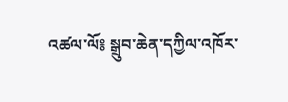འཚལ་ལོ༔ སྒྲུབ་ཆེན་དཀྱིལ་འཁོར་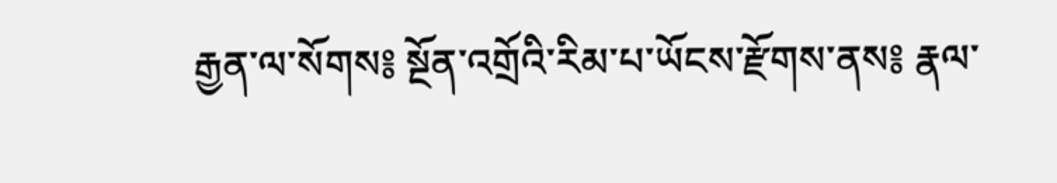རྒྱན་ལ་སོགས༔ སྔོན་འགྲོའི་རིམ་པ་ཡོངས་རྫོགས་ནས༔ རྣལ་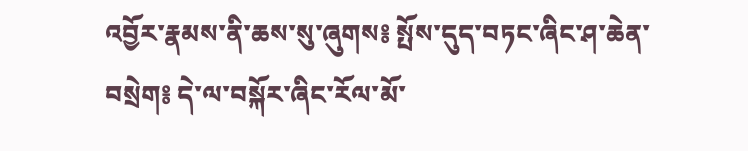འབྱོར་རྣམས་ནི་ཆས་སུ་ཞུགས༔ སྤོས་དུད་བཏང་ཞིང་ཤ་ཆེན་བསྲེག༔ དེ་ལ་བསྐོར་ཞིང་རོལ་མོ་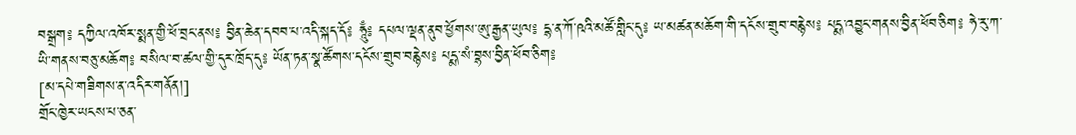བསྒྲག༔ དཀྱིལ་འཁོར་སྨན་གྱི་ཕོ་བྲང་ནས༔ བྱིན་ཆེན་དབབ་པ་འདི་སྐད་དོ༔ ཧཱུྃ༔ དཔལ་ལྡན་ནུབ་ཕྱོགས་ཨུ་རྒྱན་ཡུལ༔ དྷ་ན་ཀོ་ཥའི་མཚོ་གླིང་དུ༔ ཡ་མཚན་མཆོག་གི་དངོས་གྲུབ་བརྙེས༔ པདྨ་འབྱུང་གནས་བྱིན་ཕོབ་ཅིག༔ ཧེ་རུ་ཀ་ཡི་གནས་བཅུ་མཆོག༔ བསིལ་བ་ཚལ་གྱི་དུར་ཁྲོད་དུ༔ ཡོན་ཏན་སྣ་ཚོགས་དངོས་གྲུབ་བརྙེས༔ པདྨ་སཾ་བྷས་བྱིན་ཕོབ་ཅིག༔
[མ་དཔེ་གཟིགས་ན་འདིར་གནོན།]
གྲོང་ཁྱེར་ཡངས་པ་ཅན་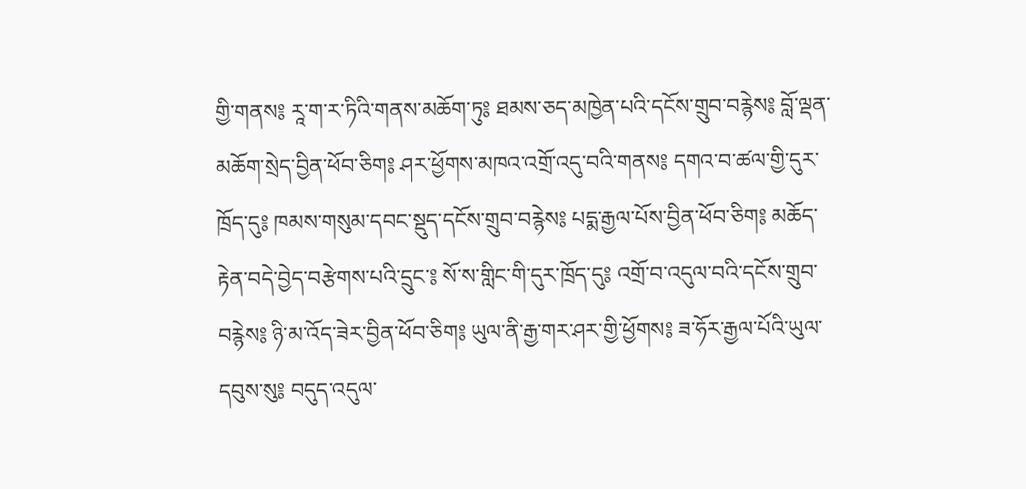གྱི་གནས༔ རཱ་ག་ར་ཏིའི་གནས་མཆོག་ཏུ༔ ཐམས་ཅད་མཁྱེན་པའི་དངོས་གྲུབ་བརྙེས༔ བློ་ལྡན་མཆོག་སྲེད་བྱིན་ཕོབ་ཅིག༔ ཤར་ཕྱོགས་མཁའ་འགྲོ་འདུ་བའི་གནས༔ དགའ་བ་ཚལ་གྱི་དུར་ཁྲོད་དུ༔ ཁམས་གསུམ་དབང་སྡུད་དངོས་གྲུབ་བརྙེས༔ པདྨ་རྒྱལ་པོས་བྱིན་ཕོབ་ཅིག༔ མཆོད་རྟེན་བདེ་བྱེད་བརྩེགས་པའི་དྲུང་༔ སོ་ས་གླིང་གི་དུར་ཁྲོད་དུ༔ འགྲོ་བ་འདུལ་བའི་དངོས་གྲུབ་བརྙེས༔ ཉི་མ་འོད་ཟེར་བྱིན་ཕོབ་ཅིག༔ ཡུལ་ནི་རྒྱ་གར་ཤར་གྱི་ཕྱོགས༔ ཟ་ཧོར་རྒྱལ་པོའི་ཡུལ་དབུས་སུ༔ བདུད་འདུལ་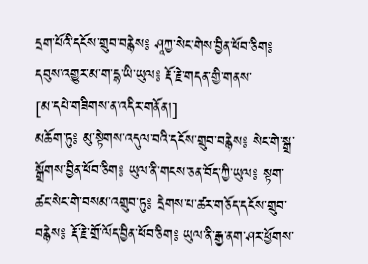དྲག་པོའི་དངོས་གྲུབ་བརྙེས༔ ཤཱཀྱ་སེང་གེས་བྱིན་ཕོབ་ཅིག༔ དབུས་འགྱུར་མ་ག་དྷ་ཡི་ཡུལ༔ རྡོ་རྗེ་གདན་གྱི་གནས་
[མ་དཔེ་གཟིགས་ན་འདིར་གནོན།]
མཆོག་ཏུ༔ མུ་སྟེགས་འདུལ་བའི་དངོས་གྲུབ་བརྙེས༔ སེང་གེ་སྒྲ་སྒྲོགས་བྱིན་ཕོབ་ཅིག༔ ཡུལ་ནི་གངས་ཅན་བོད་ཀྱི་ཡུལ༔ སྟག་ཚང་སེང་གེ་བསམ་འགྲུབ་ཏུ༔ དྲེགས་པ་ཚར་གཅོད་དངོས་གྲུབ་བརྙེས༔ རྡོ་རྗེ་གྲོ་ལོད་བྱིན་ཕོབ་ཅིག༔ ཡུལ་ནི་རྒྱ་ནག་ཤར་ཕྱོགས་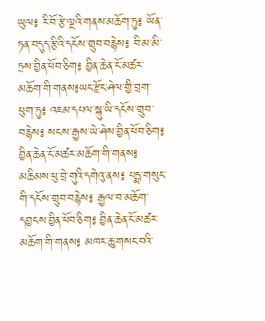ཡུལ༔ རི་བོ་རྩེ་ལྔའི་གནས་མཆོག་ཏུ༔ ཡོན་ཏན་བདུད་རྩིའི་དངོས་གྲུབ་བརྙེས༔ བི་མ་མི་ཏྲས་བྱིན་ཕོབ་ཅིག༔ བྱིན་ཆེན་ངོ་མཚར་མཆོག་གི་གནས༔ཡང་རྫོང་ཤེལ་གྱི་བྲག་ཕུག་ཏུ༔ འཇམ་དཔལ་སྐུ་ཡི་དངོས་གྲུབ་བརྙེས༔ སངས་རྒྱས་ཡེ་ཤེས་བྱིན་ཕོབ་ཅིག༔ བྱིན་ཆེན་ངོ་མཚར་མཆོག་གི་གནས༔ མཆིམས་ཕུ་བྲེ་གུའི་དགེའུ་ནས༔ པདྨ་གསུང་གི་དངོས་གྲུབ་བརྙེས༔ རྒྱལ་བ་མཆོག་དབྱངས་བྱིན་ཕོབ་ཅིག༔ བྱིན་ཆེན་ངོ་མཚར་མཆོག་གི་གནས༔ མཁར་ཆུ་གསང་བའི་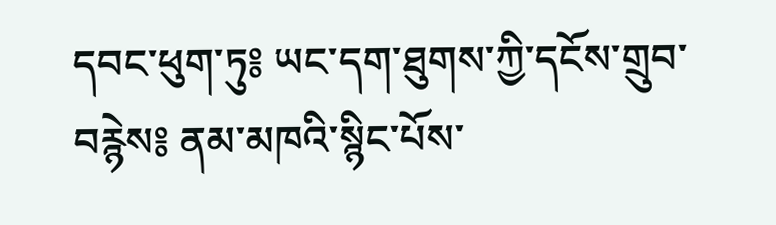དབང་ཕུག་ཏུ༔ ཡང་དག་ཐུགས་ཀྱི་དངོས་གྲུབ་བརྙེས༔ ནམ་མཁའི་སྙིང་པོས་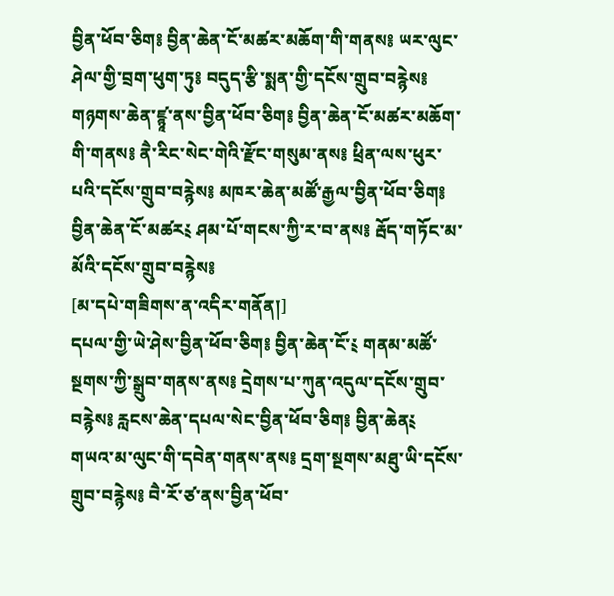བྱིན་ཕོབ་ཅིག༔ བྱིན་ཆེན་ངོ་མཚར་མཆོག་གི་གནས༔ ཡར་ལུང་ཤེལ་གྱི་བྲག་ཕུག་ཏུ༔ བདུད་རྩི་སྨན་གྱི་དངོས་གྲུབ་བརྙེས༔ གཉགས་ཆེན་ཛྙཱ་ནས་བྱིན་ཕོབ་ཅིག༔ བྱིན་ཆེན་ངོ་མཚར་མཆོག་གི་གནས༔ ནཻ་རིང་སེང་གེའི་རྫོང་གསུམ་ནས༔ ཕྲིན་ལས་ཕུར་པའི་དངོས་གྲུབ་བརྙེས༔ མཁར་ཆེན་མཚོ་རྒྱལ་བྱིན་ཕོབ་ཅིག༔ བྱིན་ཆེན་ངོ་མཚར༴ ཤམ་པོ་གངས་ཀྱི་ར་བ་ནས༔ རྦོད་གཏོང་མ་མོའི་དངོས་གྲུབ་བརྙེས༔
[མ་དཔེ་གཟིགས་ན་འདིར་གནོན།]
དཔལ་གྱི་ཡེ་ཤེས་བྱིན་ཕོབ་ཅིག༔ བྱིན་ཆེན་ངོ་༴ གནམ་མཚོ་སྔགས་ཀྱི་སྒྲུབ་གནས་ནས༔ དྲེགས་པ་ཀུན་འདུལ་དངོས་གྲུབ་བརྙེས༔ རླངས་ཆེན་དཔལ་སེང་བྱིན་ཕོབ་ཅིག༔ བྱིན་ཆེན༴ གཡའ་མ་ལུང་གི་དབེན་གནས་ནས༔ དྲག་སྔགས་མཐུ་ཡི་དངོས་གྲུབ་བརྙེས༔ བཻ་རོ་ཙ་ནས་བྱིན་ཕོབ་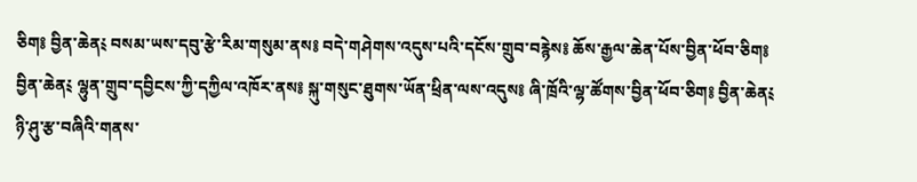ཅིག༔ བྱིན་ཆེན༴ བསམ་ཡས་དབུ་རྩེ་རིམ་གསུམ་ནས༔ བདེ་གཤེགས་འདུས་པའི་དངོས་གྲུབ་བརྙེས༔ ཆོས་རྒྱལ་ཆེན་པོས་བྱིན་ཕོབ་ཅིག༔ བྱིན་ཆེན༴ ལྷུན་གྲུབ་དབྱིངས་ཀྱི་དཀྱིལ་འཁོར་ནས༔ སྐུ་གསུང་ཐུགས་ཡོན་ཕྲིན་ལས་འདུས༔ ཞི་ཁྲོའི་ལྷ་ཚོགས་བྱིན་ཕོབ་ཅིག༔ བྱིན་ཆེན༴ ཉི་ཤུ་རྩ་བཞིའི་གནས་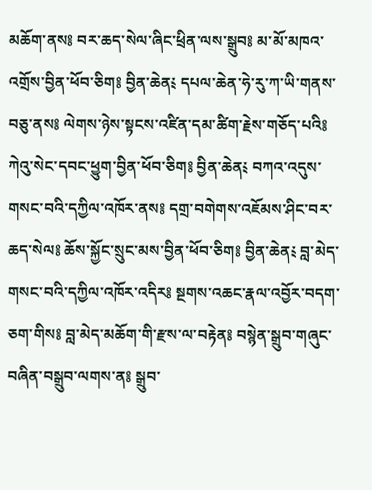མཆོག་ནས༔ བར་ཆད་སེལ་ཞིང་ཕྲིན་ལས་སྒྲུབ༔ མ་མོ་མཁའ་འགྲོས་བྱིན་ཕོབ་ཅིག༔ བྱིན་ཆེན༴ དཔལ་ཆེན་ཧེ་རུ་ཀ་ཡི་གནས་བཅུ་ནས༔ ལེགས་ཉེས་སྟངས་འཛིན་དམ་ཚིག་རྗེས་གཅོད་པའི༔ ཀེའུ་སེང་དབང་ཕྱུག་བྱིན་ཕོབ་ཅིག༔ བྱིན་ཆེན༴ བཀའ་འདུས་གསང་བའི་དཀྱིལ་འཁོར་ནས༔ དགྲ་བགེགས་འཇོམས་ཤིང་བར་ཆད་སེལ༔ ཆོས་སྐྱོང་སྲུང་མས་བྱིན་ཕོབ་ཅིག༔ བྱིན་ཆེན༴ བླ་མེད་གསང་བའི་དཀྱིལ་འཁོར་འདིར༔ སྔགས་འཆང་རྣལ་འབྱོར་བདག་ཅག་གིས༔ བླ་མེད་མཆོག་གི་རྫས་ལ་བརྟེན༔ བསྙེན་སྒྲུབ་གཞུང་བཞིན་བསྒྲུབ་ལགས་ན༔ སྒྲུབ་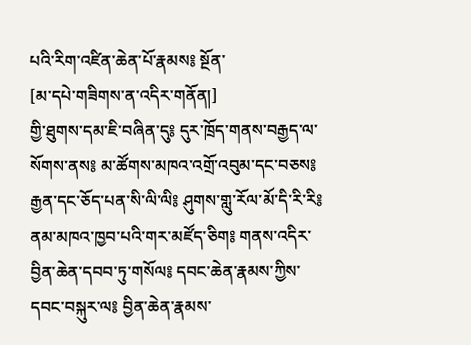པའི་རིག་འཛིན་ཆེན་པོ་རྣམས༔ སྔོན་
[མ་དཔེ་གཟིགས་ན་འདིར་གནོན།]
གྱི་ཐུགས་དམ་ཇི་བཞིན་དུ༔ དུར་ཁྲོད་གནས་བརྒྱད་ལ་སོགས་ནས༔ མ་ཚོགས་མཁའ་འགྲོ་འབུམ་དང་བཅས༔ རྒྱན་དང་ཅོད་པན་སི་ལི་ལི༔ ཤུགས་གླུ་རོལ་མོ་དི་རི་རི༔ ནམ་མཁའ་ཁྱབ་པའི་གར་མཛོད་ཅིག༔ གནས་འདིར་བྱིན་ཆེན་དབབ་ཏུ་གསོལ༔ དབང་ཆེན་རྣམས་ཀྱིས་དབང་བསྐུར་ལ༔ བྱིན་ཆེན་རྣམས་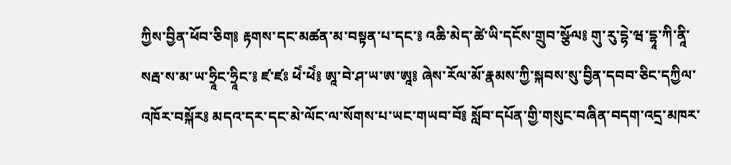ཀྱིས་བྱིན་ཕོབ་ཅིག༔ རྟགས་དང་མཚན་མ་བསྟན་པ་དང་༔ འཆི་མེད་ཚེ་ཡི་དངོས་གྲུབ་སྩོལ༔ གུ་རུ་དྷེ་ཝ་དྷཱ་ཀི་ནཱི་སརྦ་ས་མ་ཡ་ཧྲཱིང་ཧྲཱིང་༔ ཛ་ཛཿ ཕེཾ་ཕེཾ༔ ཨཱ་བེ་ཤ་ཡ་ཨ་ཨཱ༔ ཞེས་རོལ་མོ་རྣམས་ཀྱི་སྐབས་སུ་བྱིན་དབབ་ཅིང་དཀྱིལ་འཁོར་བསྐོར༔ མདའ་དར་དང་མེ་ལོང་ལ་སོགས་པ་ཡང་གཡབ་བོ༔ སློབ་དཔོན་གྱི་གསུང་བཞིན་བདག་འདྲ་མཁར་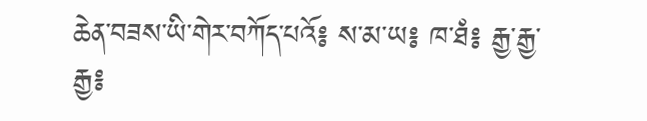ཆེན་བཟས་ཡི་གེར་བཀོད་པའོ༔ ས་མ་ཡ༔ ཁ་ཐཾ༔ རྒྱ་རྒྱ་རྒྱ༔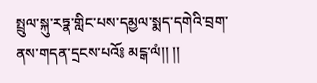སྤྲུལ་སྐུ་རཏྣ་གླིང་པས་དམྱལ་སྨད་དགེའི་བྲག་ནས་གདན་དྲངས་པའོ༔ མངྒ་ལཾ།། །།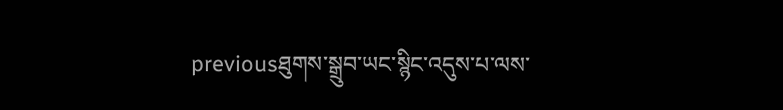previousཐུགས་སྒྲུབ་ཡང་སྙིང་འདུས་པ་ལས་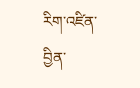རིག་འཛིན་བྱིན་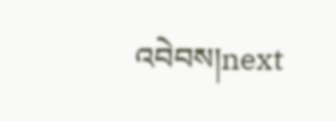འབེབས།next